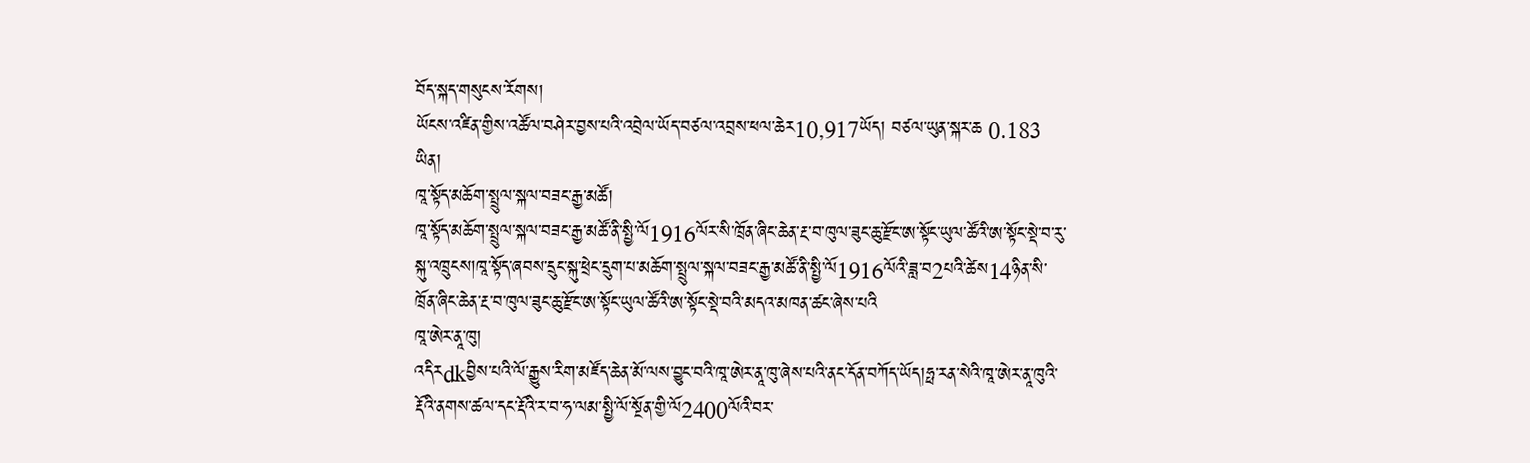བོད་སྐད་གསུངས་རོགས།
ཡོངས་འཛིན་གྱིས་འཚོལ་བཤེར་བྱས་པའི་འབྲེལ་ཡོད་བཙལ་འབྲས་ཕལ་ཆེར10,917ཡོད། བཙལ་ཡུན་སྐར་ཆ 0.183
ཡིན།
ཁཱ་སྟོད་མཆོག་སྤྲུལ་སྐལ་བཟང་རྒྱ་མཚོ།
ཁཱ་སྟོད་མཆོག་སྤྲུལ་སྐལ་བཟང་རྒྱ་མཚོ་ནི་སྤྱི་ལོ1916ལོར་སི་ཁྲོན་ཞིང་ཆེན་རྔ་བ་ཁུལ་ཟུང་ཆུ་རྫོང་ཨ་སྟོང་ཡུལ་ཚོའི་ཨ་སྟོང་སྡེ་བ་རུ་སྐུ་འཁྲུངས།ཁཱ་སྟོད་ཞབས་དྲུང་སྐུ་ཕྲེང་དྲུག་པ་མཆོག་སྤྲུལ་སྐལ་བཟང་རྒྱ་མཚོ་ནི་སྤྱི་ལོ1916ལོའི་ཟླ་བ2པའི་ཚེས14ཉིན་སི་ཁྲོན་ཞིང་ཆེན་རྔ་བ་ཁུལ་ཟུང་ཆུ་རྫོང་ཨ་སྟོང་ཡུལ་ཚོའི་ཨ་སྟོང་སྡེ་བའི་མདའ་མཁན་ཚང་ཞེས་པའི
ཁཱ་ཨེར་ནཱ་ཁུ།
འདིརdkབྱིས་པའི་ལོ་རྒྱུས་རིག་མཛོད་ཆེན་མོ་ལས་བྱུང་བའི་ཁཱ་ཨེར་ནཱ་ཁུ་ཞེས་པའི་ནང་དོན་བཀོད་ཡོད།ཧྥ་རན་སེའི་ཁཱ་ཨེར་ནཱ་ཁུའི་རྡོའི་ནགས་ཚལ་དང་རྡོའི་ར་བ་ཧ་ལམ་སྤྱི་ལོ་སྔོན་གྱི་ལོ2400ལོའི་བར་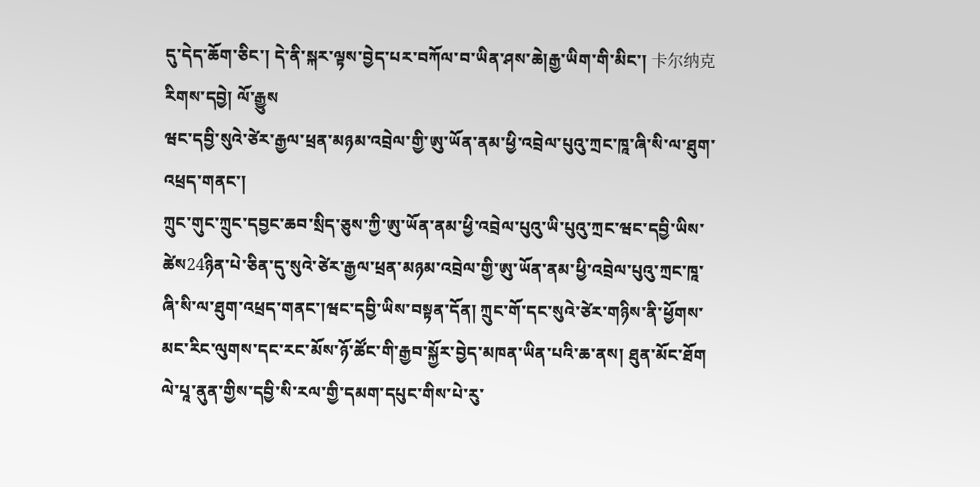དུ་དེད་ཆོག་ཅིང་། དེ་ནི་སྐར་ལྟས་བྱེད་པར་བཀོལ་བ་ཡིན་ཤས་ཆེ།རྒྱ་ཡིག་གི་མིང་། 卡尔纳克 རིགས་དབྱེ། ལོ་རྒྱུས
ཝང་དབྱི་སུའེ་ཙེར་རྒྱལ་ཕྲན་མཉམ་འབྲེལ་གྱི་ཨུ་ཡོན་ནམ་ཕྱི་འབྲེལ་པུའུ་ཀྲང་ཁཱ་ཞི་སི་ལ་ཐུག་འཕྲད་གནང་།
ཀྲུང་གུང་ཀྲུང་དབྱང་ཆབ་སྲིད་ཅུས་ཀྱི་ཨུ་ཡོན་ནམ་ཕྱི་འབྲེལ་པུའུ་ཡི་པུའུ་ཀྲང་ཝང་དབྱི་ཡིས་ཚེས24ཉིན་པེ་ཅིན་དུ་སུའེ་ཙེར་རྒྱལ་ཕྲན་མཉམ་འབྲེལ་གྱི་ཨུ་ཡོན་ནམ་ཕྱི་འབྲེལ་པུའུ་ཀྲང་ཁཱ་ཞི་སི་ལ་ཐུག་འཕྲད་གནང་།ཝང་དབྱི་ཡིས་བསྟན་དོན། ཀྲུང་གོ་དང་སུའེ་ཙེར་གཉིས་ནི་ཕྱོགས་མང་རིང་ལུགས་དང་རང་མོས་ཉོ་ཚོང་གི་རྒྱབ་སྐྱོར་བྱེད་མཁན་ཡིན་པའི་ཆ་ནས། ཐུན་མོང་ཐོག
ལེ་པཱ་ནུན་གྱིས་དབྱི་སི་རལ་གྱི་དམག་དཔུང་གིས་པེ་རུ་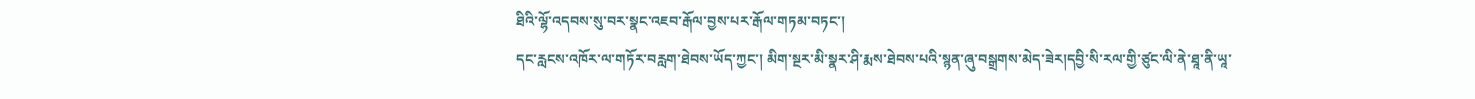ཐིའི་ལྷོ་འདབས་སུ་བར་སྣང་འཇབ་རྒོལ་བྱས་པར་རྒོལ་གཏམ་བཏང་།
དང་རླངས་འཁོར་ལ་གཏོར་བརླག་ཐེབས་ཡོད་ཀྱང་། མིག་སྔར་མི་སྣར་ཤི་རྨས་ཐེབས་པའི་སྙན་ཞུ་བསྒྲགས་མེད་ཟེར།དབྱི་སི་རལ་གྱི་ཙུང་ལི་ནེ་ཐཱ་ནི་ཡཱ་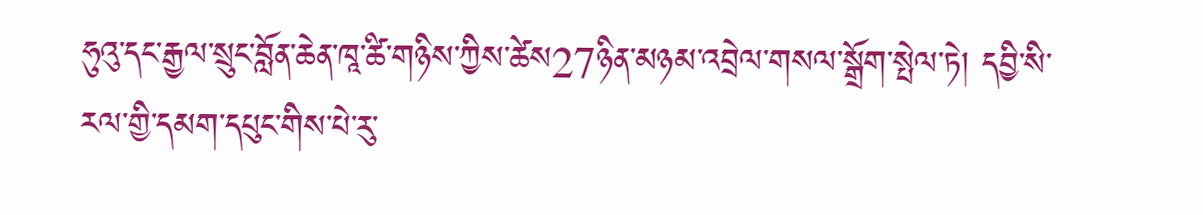ཧུའུ་དང་རྒྱལ་སྲུང་བློན་ཆེན་ཁཱ་ཚི་གཉིས་ཀྱིས་ཚེས27ཉིན་མཉམ་འབྲེལ་གསལ་སྒྲོག་སྤེལ་ཏེ། དབྱི་སི་རལ་གྱི་དམག་དཔུང་གིས་པེ་རུ་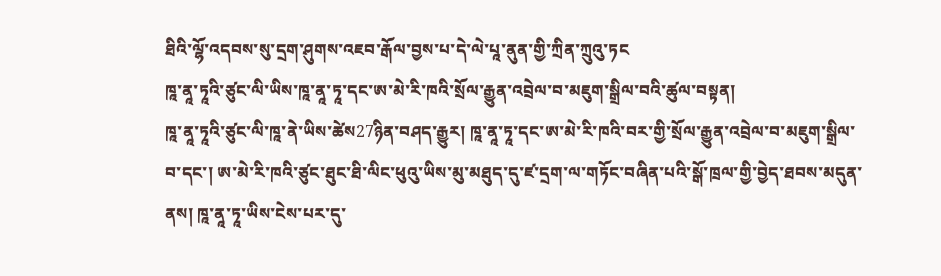ཐིའི་ལྷོ་འདབས་སུ་དྲག་ཤུགས་འཇབ་རྒོལ་བྱས་པ་དེ་ལེ་པཱ་ནུན་གྱི་ཀྲིན་ཀྲུའུ་ཏང
ཁཱ་ནཱ་ཏཱའི་ཙུང་ལི་ཡིས་ཁཱ་ནཱ་ཏཱ་དང་ཨ་མེ་རི་ཁའི་སྲོལ་རྒྱུན་འབྲེལ་བ་མཇུག་སྒྲིལ་བའི་ཚུལ་བསྟན།
ཁཱ་ནཱ་ཏཱའི་ཙུང་ལི་ཁཱ་ནེ་ཡིས་ཚེས27ཉིན་བཤད་རྒྱུར། ཁཱ་ནཱ་ཏཱ་དང་ཨ་མེ་རི་ཁའི་བར་གྱི་སྲོལ་རྒྱུན་འབྲེལ་བ་མཇུག་སྒྲིལ་བ་དང་། ཨ་མེ་རི་ཁའི་ཙུང་ཐུང་ཐི་ལིང་ཕུའུ་ཡིས་མུ་མཐུད་དུ་ཛ་དྲག་ལ་གཏོང་བཞིན་པའི་སྒོ་ཁྲལ་གྱི་བྱེད་ཐབས་མདུན་ནས། ཁཱ་ནཱ་ཏཱ་ཡིས་ངེས་པར་དུ་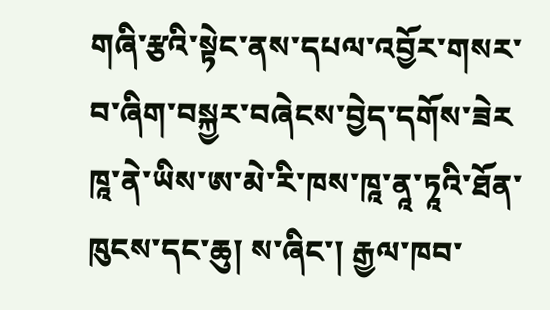གཞི་རྩའི་སྟེང་ནས་དཔལ་འབྱོར་གསར་བ་ཞིག་བསྐྱར་བཞེངས་བྱེད་དགོས་ཟེར
ཁཱ་ནེ་ཡིས་ཨ་མེ་རི་ཁས་ཁཱ་ནཱ་ཏཱའི་ཐོན་ཁུངས་དང་ཆུ། ས་ཞིང་། རྒྱལ་ཁབ་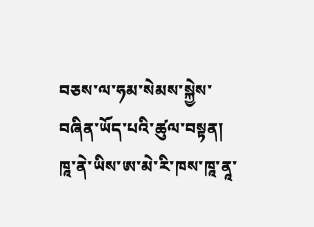བཅས་ལ་ཧམ་སེམས་སྐྱེས་བཞིན་ཡོད་པའི་ཚུལ་བསྟན།
ཁཱ་ནེ་ཡིས་ཨ་མེ་རི་ཁས་ཁཱ་ནཱ་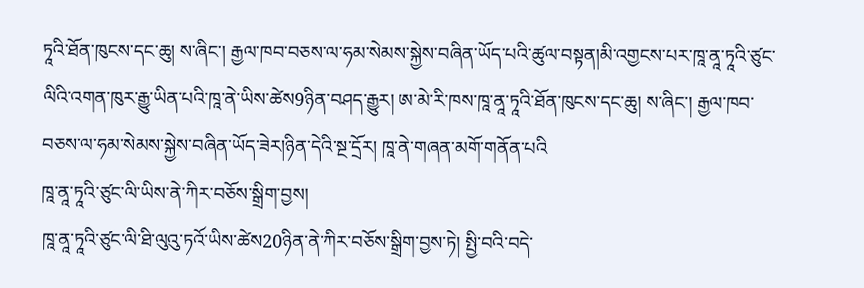ཏཱའི་ཐོན་ཁུངས་དང་ཆུ། ས་ཞིང་། རྒྱལ་ཁབ་བཅས་ལ་ཧམ་སེམས་སྐྱེས་བཞིན་ཡོད་པའི་ཚུལ་བསྟན།མི་འགྱངས་པར་ཁཱ་ནཱ་ཏཱའི་ཙུང་ལིའི་འགན་ཁུར་རྒྱུ་ཡིན་པའི་ཁཱ་ནེ་ཡིས་ཚེས9ཉིན་བཤད་རྒྱུར། ཨ་མེ་རི་ཁས་ཁཱ་ནཱ་ཏཱའི་ཐོན་ཁུངས་དང་ཆུ། ས་ཞིང་། རྒྱལ་ཁབ་བཅས་ལ་ཧམ་སེམས་སྐྱེས་བཞིན་ཡོད་ཟེར།ཉིན་དེའི་སྔ་དྲོར། ཁཱ་ནེ་གཞན་མགོ་གནོན་པའི
ཁཱ་ནཱ་ཏཱའི་ཙུང་ལི་ཡིས་ནེ་ཀིར་བཅོས་སྒྲིག་བྱས།
ཁཱ་ནཱ་ཏཱའི་ཙུང་ལི་ཐི་ལུའུ་ཏའོ་ཡིས་ཚེས20ཉིན་ནེ་ཀིར་བཅོས་སྒྲིག་བྱས་ཏེ། སྤྱི་བའི་བདེ་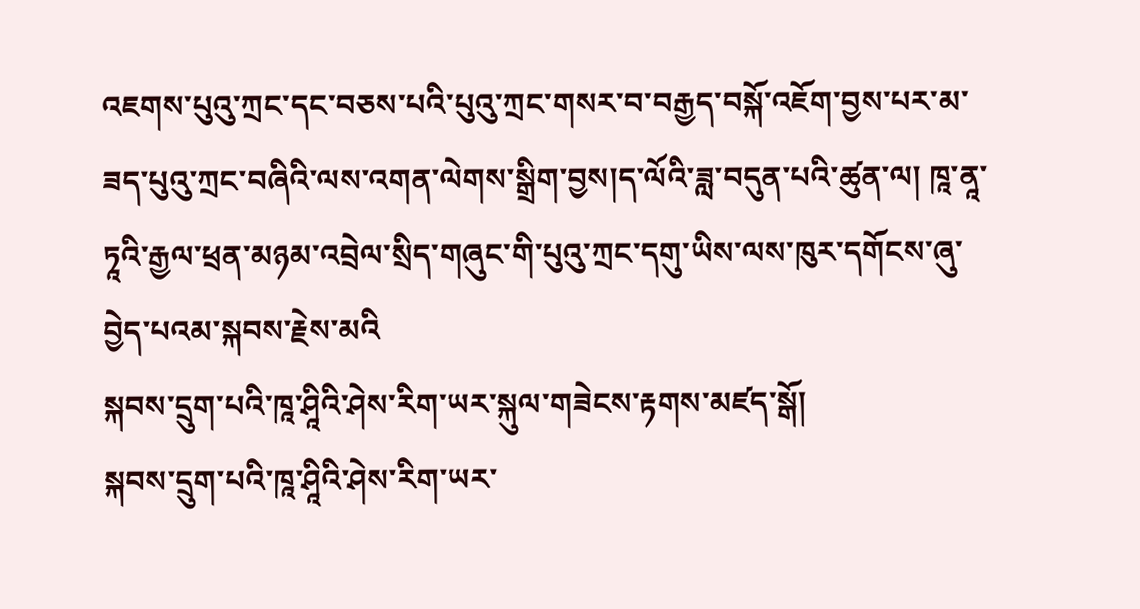འཇགས་པུའུ་ཀྲང་དང་བཅས་པའི་པུའུ་ཀྲང་གསར་བ་བརྒྱད་བསྐོ་འཇོག་བྱས་པར་མ་ཟད་པུའུ་ཀྲང་བཞིའི་ལས་འགན་ལེགས་སྒྲིག་བྱས།ད་ལོའི་ཟླ་བདུན་པའི་ཚུན་ལ། ཁཱ་ནཱ་ཏཱའི་རྒྱལ་ཕྲན་མཉམ་འབྲེལ་སྲིད་གཞུང་གི་པུའུ་ཀྲང་དགུ་ཡིས་ལས་ཁུར་དགོངས་ཞུ་བྱེད་པའམ་སྐབས་རྗེས་མའི
སྐབས་དྲུག་པའི་ཁཱ་ཤཱིའི་ཤེས་རིག་ཡར་སྐུལ་གཟེངས་རྟགས་མཛད་སྒོ།
སྐབས་དྲུག་པའི་ཁཱ་ཤཱིའི་ཤེས་རིག་ཡར་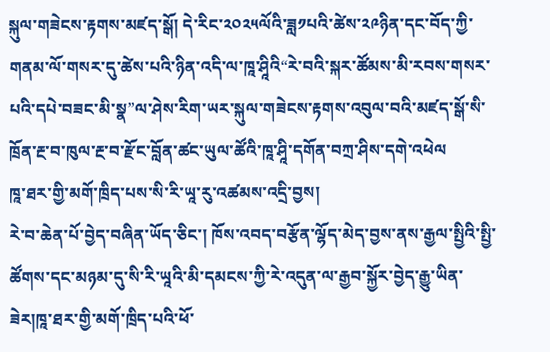སྐུལ་གཟེངས་རྟགས་མཛད་སྒོ། དེ་རིང་༢༠༢༥ལོའི་ཟླ༡པའི་ཚེས་༢༩ཉིན་དང་བོད་ཀྱི་གནམ་ལོ་གསར་དུ་ཚེས་པའི་ཉིན་འདི་ལ་ཁཱ་ཤཱིའི“རེ་བའི་སྐར་ཚོམས་མི་རབས་གསར་པའི་དཔེ་བཟང་མི་སྣ”ལ་ཤེས་རིག་ཡར་སྐུལ་གཟེངས་རྟགས་འབུལ་བའི་མཛད་སྒོ་སི་ཁྲོན་རྔ་བ་ཁུལ་རྔ་བ་རྫོང་བློན་ཚང་ཡུལ་ཚོའི་ཁཱ་ཤཱི་དགོན་བཀྲ་ཤིས་དགེ་འཕེལ
ཁཱ་ཐར་གྱི་མགོ་ཁྲིད་པས་སི་རི་ཡཱ་རུ་འཚམས་འདྲི་བྱས།
རེ་བ་ཆེན་པོ་བྱེད་བཞིན་ཡོད་ཅིང་། ཁོས་འབད་བརྩོན་ལྷོད་མེད་བྱས་ནས་རྒྱལ་སྤྱིའི་སྤྱི་ཚོགས་དང་མཉམ་དུ་སི་རི་ཡཱའི་མི་དམངས་ཀྱི་རེ་འདུན་ལ་རྒྱབ་སྐྱོར་བྱེད་རྒྱུ་ཡིན་ཟེར།ཁཱ་ཐར་གྱི་མགོ་ཁྲིད་པའི་ཕོ་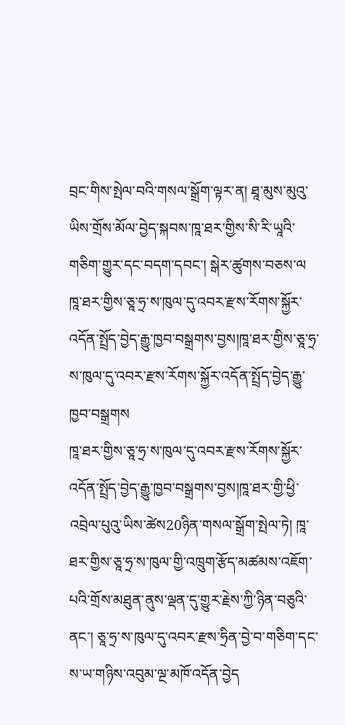བྲང་གིས་སྤེལ་བའི་གསལ་སྒྲོག་ལྟར་ན། ཐཱ་མུས་མུའུ་ཡིས་གྲོས་མོལ་བྱེད་སྐབས་ཁཱ་ཐར་གྱིས་སི་རི་ཡཱའི་གཅིག་གྱུར་དང་བདག་དབང་། སྒེར་ཚུགས་བཅས་ལ
ཁཱ་ཐར་གྱིས་ཅཱ་ཧྲ་ས་ཁུལ་དུ་འབར་རྫས་རོགས་སྐྱོར་འདོན་སྤྲོད་བྱེད་རྒྱུ་ཁྱབ་བསྒྲགས་བྱས།ཁཱ་ཐར་གྱིས་ཅཱ་ཧྲ་ས་ཁུལ་དུ་འབར་རྫས་རོགས་སྐྱོར་འདོན་སྤྲོད་བྱེད་རྒྱུ་ཁྱབ་བསྒྲགས
ཁཱ་ཐར་གྱིས་ཅཱ་ཧྲ་ས་ཁུལ་དུ་འབར་རྫས་རོགས་སྐྱོར་འདོན་སྤྲོད་བྱེད་རྒྱུ་ཁྱབ་བསྒྲགས་བྱས།ཁཱ་ཐར་གྱི་ཕྱི་འབྲེལ་པུའུ་ཡིས་ཚེས20ཉིན་གསལ་སྒྲོག་སྤེལ་ཏེ། ཁཱ་ཐར་གྱིས་ཅཱ་ཧྲ་ས་ཁུལ་གྱི་འཁྲུག་རྩོད་མཚམས་འཇོག་པའི་གྲོས་མཐུན་ནུས་ལྡན་དུ་གྱུར་རྗེས་ཀྱི་ཉིན་བཅུའི་ནང་། ཅཱ་ཧྲ་ས་ཁུལ་དུ་འབར་རྫས་ཧྲིན་བྱེ་བ་གཅིག་དང་ས་ཡ་གཉིས་འབུམ་ལྔ་མཁོ་འདོན་བྱེད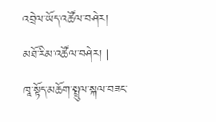འབྲེལ་ཡོད་འཚོལ་བཤེར།
མཐོ་རིམ་འཚོལ་བཤེར། |
ཁཱ་སྟོད་མཆོག་སྤྲུལ་སྐལ་བཟང་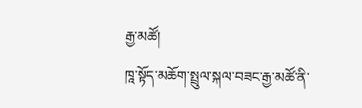རྒྱ་མཚོ།
ཁཱ་སྟོད་མཆོག་སྤྲུལ་སྐལ་བཟང་རྒྱ་མཚོ་ནི་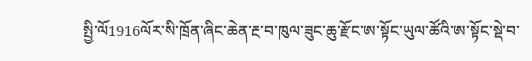སྤྱི་ལོ1916ལོར་སི་ཁྲོན་ཞིང་ཆེན་རྔ་བ་ཁུལ་ཟུང་ཆུ་རྫོང་ཨ་སྟོང་ཡུལ་ཚོའི་ཨ་སྟོང་སྡེ་བ་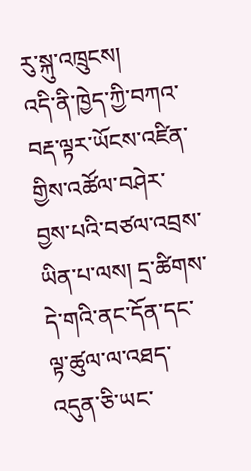རུ་སྐུ་འཁྲུངས།
འདི་ནི་ཁྱེད་ཀྱི་བཀའ་བརྡ་ལྟར་ཡོངས་འཛིན་གྱིས་འཚོལ་བཤེར་བྱས་པའི་བཙལ་འབྲས་ཡིན་པ་ལས། དྲ་ཚིགས་དེ་གའི་ནང་དོན་དང་ལྟ་ཚུལ་ལ་འཐད་འདུན་ཅི་ཡང་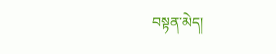བསྟན་མེད།